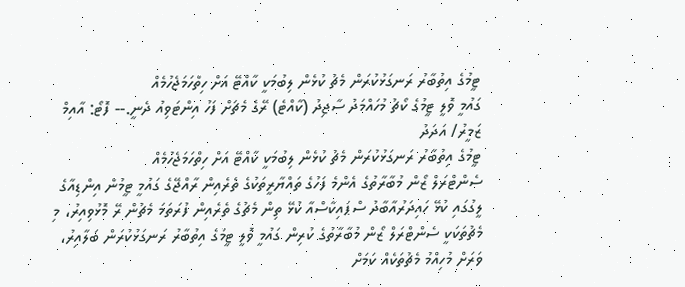ޓީމުގެ އިތުބާރު ރަނގަޅުކުރަން މެޗު ކުޅެން ލިބުމަކީ ކާއްޓޭ އަށް ހިތްހަމަޖެހުމެއް
ގައުމީ ވޮލީ ޓީމުގެ ކޯޗު މުހައްމަދު ސާޖިދު (ކާއްޓެ) ރޭގެ މެޗަށް ފަހު އިންޓަވިއު ދެނީ.-- ފޮޓޯ: އާއިމް ޒަމީރު/ އަދަދު
ޓީމުގެ އިތުބާރު ރަނގަޅުކުރަން މެޗު ކުޅެން ލިބުމަކީ ކާއްޓޭ އަށް ހިތްހަމަޖެހުމެއް
ސެންޓްރަލް ޒޯން މުބާރާތުގެ އެންމެ ފަހުގެ ތައްޔާރީތަކުގެ ތެރެއިން ރާއްޖޭގެ ގައުމީ ޓީމުން އިންޑިއާގެ ލީގުގައި ކުޅޭ ހައިދަރުއާބާދު ސްޕައިކާސްއާ ކުޅޭ ތިން މެޗުގެ ތެރެއިން ފުރަތަމަ މެޗުން ރޭ މޮޅުވިއިރު، މި މެޗުތަކަކީ ސެންޓްރަލް ޒޯން މުބާރާތުގެ ކުރިން ގައުމީ ވޮލީ ޓީމުގެ އިތުބާރު ރަނގަޅުކުރަން ބަލާއިރު، ވަރަށް މުހިއްމު މެޗުތަކެއް ކަމަށް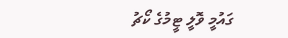ގައުމީ ވޮލީ ޓީމުގެ ކޯޗު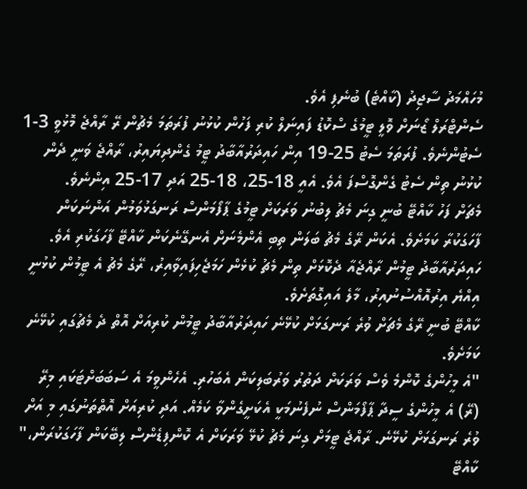މުހައްމަދު ސާޖިދު (ކާއްޓެ) ބުނެފި އެވެ.
ސެންޓްރަލް ޒޯނަށް ވޮލީ ޓީމުގެ ސްކޮޑު ފައިނަލް ކުރި ފަހުން ކުޅުނު ފުރަތަމަ މެޗުން ރޭ ރާއްޖެ މޮޅުވީ 3-1 ސެޓުންނެވެ. ފުރަތަމަ ސެޓު 25-19 އިން ހައިދަރުއާބާދު ޓީމު ގެންދިޔައިރު، ރާއްޖެ ވަނީ ދެން ކުޅުނު ތިން ސެޓު ގެންގޮސްފަ އެވެ. އެއީ 18-25، 18-25 އަދި 17-25 އިންނެވެ.
މެޗަށް ފަހު ކާއްޓޭ ބުނީ ގިނަ މެޗު ލިބުނު ވަރަކަށް ޓީމުގެ ޕާފޯމަންސް ރަނގަޅުވަމުން އަންނަކަން ފާހަގަކުރާ ކަމަށެވެ. އެކަން ރޭގެ މެޗު ބަލަން ތިބި އެންމެނަށް އެނގޭނެކަން ކާއްޓޭ ފާހަގަކުރި އެވެ.
ހައިދަރުއާބާދު ޓީމުން ރާއްޖެއާ ދެކޮޅަށް ތިން މެޗު ކުޅެން ހަމަޖެހިފައިވާއިރު، ރޭގެ މެޗު އެ ޓީމުން ކުޅުނީ އިއްޔެ އިރުއޮއްސުނުއިރު، މާލެ އައިގޮތަށެވެ.
ކާއްޓޭ ބުނީ ރޭގެ މެޗަށް ވުރެ ރަނގަޅަށް ކުޅޭނެ ހައިދަރުއާބާދު ޓީމުން ކުރިއަށް އޮތް ދެ މެޗުގައި ކުޅޭނެ ކަމަށެވެ.
"އެ މީހުންގެ ކޮންމެ ވެސް ވަރަކަށް ދަތުރު ވަރުބަލިކަން އެބަހުރި. އެހެންވީމަ އެ ސަބަބަށްޓަކައި މިރޭ (ރޭ) އެ މީހުންގެ ސީދާ ޕާފޯމަންސް ނުފެނުމަކީ އެކަށީގެންވާ ކަމެއް. އަދި ކުރިއަށް އޮތްތަނުގައި މި އަށް ވުރެ ރަނގަޅަށް ކުޅޭނެ. ރާއްޖެ ޓީމަށް ގިނަ މެޗު ކުޅޭ ވަރަކަށް އެ ކޮންފިޑެންސް ލިބޭކަން ފާހަގަކުރަން،" ކާއްޓޭ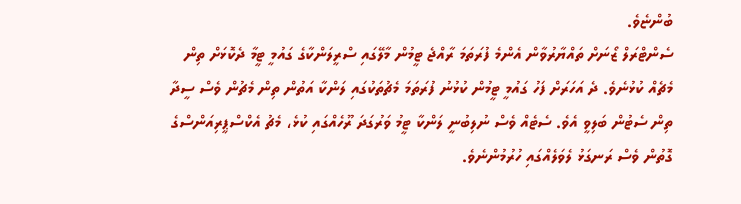ބުންޏެވެ.
ސެންޓްރަލް ޒޯނަށް ތައްޔާރުވާން އެންމެ ފުރަތަމަ ރާއްޖެ ޓީމުން މާލޭގައި ސްރީލަންކާގެ ގައުމީ ޓީމާ ދެކޮޅަށް ތިން މެޗެއް ކުޅުނެވެ. ދެ އަހަރަށް ފަހު ގައުމީ ޓީމުން ކުޅުނު ފުރަތަމަ މެޗުތަކުގައި ލަންކާ އަތުން ތިން މެޗުން ވެސް ސީދާ ތިން ސެޓުން ބަލިވީ އެވެ. ސެޓެއް ވެސް ނުލިބުނީ ލަންކާ ޓީމު ވަރުގަދަ ރޫހެއްގައި ކުޅެ، މެޗު އެކްސްޕީރިއަންސްގެ ގޮތުން ވެސް ރަނގަޅު ލެވަލެއްގައި ހުރުމުންނެވެ.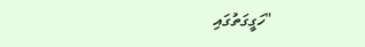"ހަގީގަތުގައި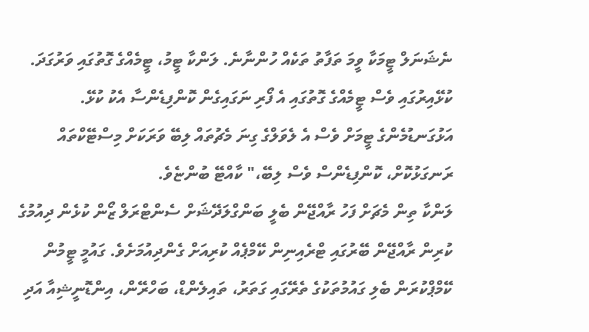ނެޝަނަލް ޓީމަކާ ވީމަ ތަފާތު ތަކެއް ހުންނާނެ. ލަންކާ ޓީމު، ޓީމެއްގެ ގޮތުގައި ވަރުގަދަ. ކުޅޭއިރުގައި ވެސް ޓީމެއްގެ ގޮތުގައި އެ ފޯރި ނަގައިގެން ކޮންފިޑެންސާ އެކު ކުޅޭ. އަޅުގަނޑުމެންގެ ޓީމަށް ވެސް އެ ލެވަލްގެ ގިނަ މެޗުތައް ލިބޭ ވަރަކަށް މިސްޓޭކްތައް ރަނގަޅުކޮށް، ކޮންފިޑެންސް ވެސް ލިބޭ،" ކާއްޓޭ ބުންޏެވެ.
ލަންކާ ތިން މެޗަށް ފަހު ރާއްޖޭން ބެލީ ބަންގްލަދޭޝަށް ސެންޓްރަލް ޒޯން ކުޅެން ދިއުމުގެ ކުރިން ރާއްޖޭން ބޭރުގައި ޓްރެއިނިން ކޭމްޕެއް ކުރިއަށް ގެންދިއުމަށެވެ. ގައުމީ ޓީމުން ކޭމްޕްކުރަން ބެލި ގައުމުތަކުގެ ތެރޭގައި ގަތަރު، ތައިލެންޑް، ބަހްރޭން، އިންޑޮނީޝިއާ އަދި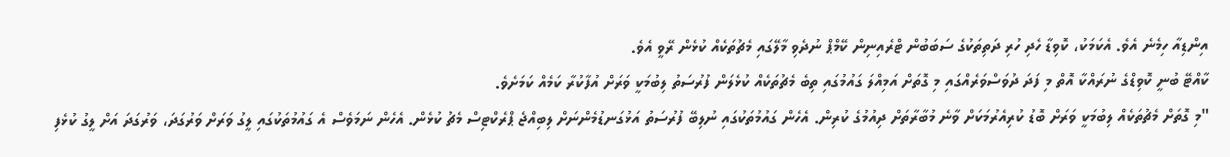އިންޑިއާ ހިމެނެ އެވެ. އެކަމަކު، ކޮވިޑާ ހެދި ހުރި ދަތިތަކުގެ ސަބަބުން ޓްރެއިނިން ކޭމްޕް ނުދެވި މާލޭގައި މެޗުތަކެއް ކުޅެން ރޭވީ އެވެ.
ކާއްޓޭ ބުނީ ކޮވިޑްގެ ނުރައްކާ އޮތް މި ފަދަ ދުވަސްވަރެއްގައި މި ގޮތަށް އަމިއްލަ ގައުމުގައި ތިބެ މެޗުތަކެއް ކުޅެލަން ފުރުސަތު ލިބުމަކީ ވަރަށް އުފާކުރާ ކަމެއް ކަމަށެވެ.
"މި ގޮތަށް މެޗުތަކެއް ލިބުމަކީ ވަރަށް ބޮޑު ކުރިއެރުމަކަށް ވާނެ މުބާރާތަށް ދިއުމުގެ ކުރިން. އެހެން ގައުމުތަކުގައި ނުލިބޭ ފުރުސަތު އަޅުގަނޑުމެންނަށް ލިބިއްޖެ ޕްރެކްޓިސް މެޗު ކުޅެން. އެހެން ނަމަވެސް އެ ގައުމުތަކުގައި ލީގު ވަރަށް ވަރުގަދަ، ވަރުގަދަ އަށް ލީގު ކުޅެފި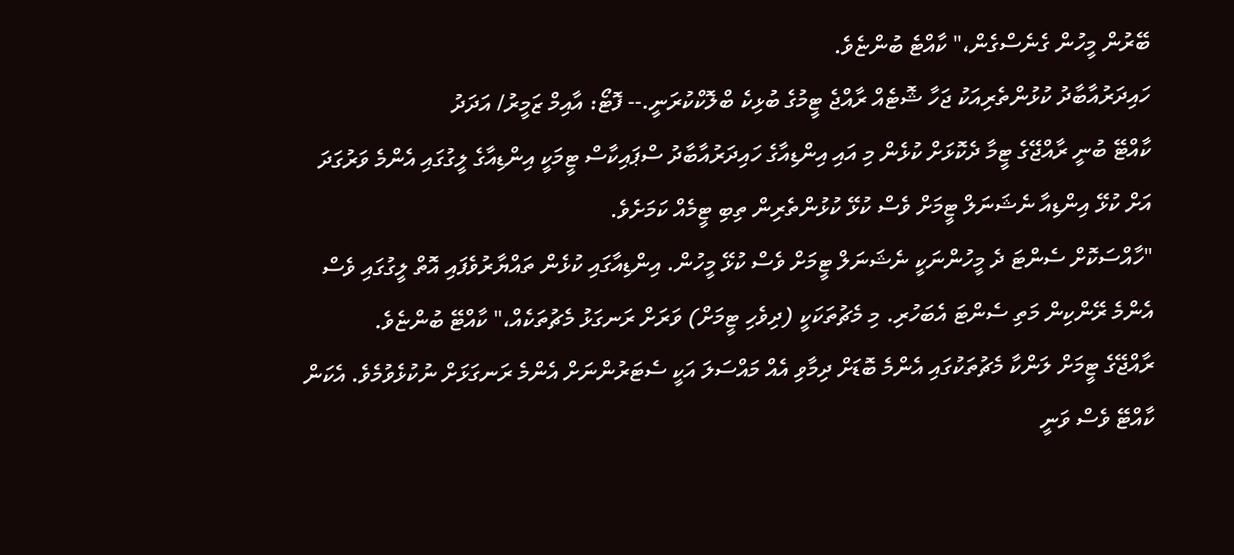ބޭރުން މީހުން ގެނެސްގެން،" ކާއްޓެ ބުންޏެވެ.
ހައިދަރުއާބާދު ކުޅުންތެރިއަކު ޖަހާ ޝޮޓެއް ރާއްޖެ ޓީމުގެ ބުޅިކެ ބްލޮކްކުރަނީ.-- ފޮޓޯ: އާއިމް ޒަމީރު/ އަދަދު
ކާއްޓޭ ބުނީ ރާއްޖޭގެ ޓީމާ ދެކޮޅަށް ކުޅެން މި އައި އިންޑިއާގެ ހައިދަރުއާބާދު ސްޕައިކާސް ޓީމަކީ އިންޑިއާގެ ލީގުގައި އެންމެ ވަރުގަދަ އަށް ކުޅޭ އިންޑިއާ ނެޝަނަލް ޓީމަށް ވެސް ކުޅޭ ކުޅުންތެރިން ތިބި ޓީމެއް ކަމަށެވެ.
"ހާއްސަކޮށް ސެންޓަ ދެ މީހުންނަކީ ނެޝަނަލް ޓީމަށް ވެސް ކުޅޭ މީހުން. އިންޑިއާގައި ކުޅެން ތައްޔާރުވެފައި އޮތް ލީގުގައި ވެސް އެންމެ ރޭންކިން މަތި ސެންޓަ އެބަހުރި. މި މެޗުތަކަކީ (ދިވެހި ޓީމަށް) ވަރަށް ރަނގަޅު މެޗުތަކެއް،" ކާއްޓޭ ބުންޏެވެ.
ރާއްޖޭގެ ޓީމަށް ލަންކާ މެޗުތަކުގައި އެންމެ ބޮޑަށް ދިމާވި އެއް މައްސަލަ އަކީ ސެޓަރުންނަށް އެންމެ ރަނގަޅަށް ނުކުޅެވުމެވެ. އެކަން ކާއްޓޭ ވެސް ވަނީ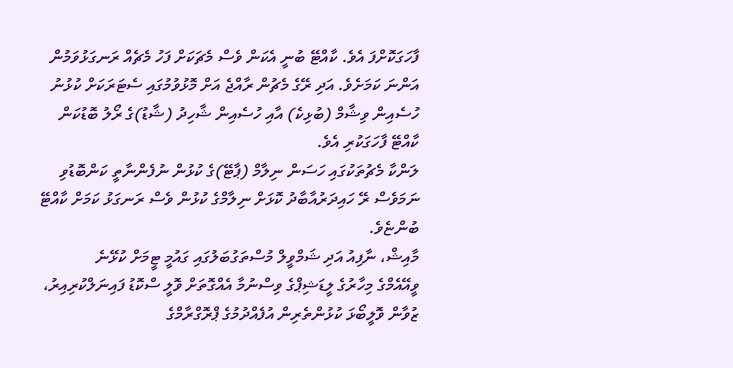ފާހަގަކޮށްފަ އެވެ. ކާއްޓޭ ބުނީ އެކަން ވެސް މެޗަކަށް ފަހު މެޗެއް ރަނގަޅުވަމުން އަންނަ ކަމަށެވެ. އަދި ރޭގެ މެޗުން ރާއްޖެ އަށް މޮޅުވުމުގައި ސެޓަރަކަށް ކުޅުނު ހުސެއިން ވިޝާމް (ބުޅިކެ) އާއި ހުސެއިން ޝާހިދު (ޝާޑު)ގެ ރޯލު ބޮޑުކަން ކާއްޓޭ ފާހަގަކުރި އެވެ.
ލަންކާ މެޗުތަކުގައި ހަސަން ނިލާމް (ޕާޓޭ)ގެ ކުޅުން ނުފެންނާތީ ކަންބޮޑުވި ނަމަވެސް ރޭ ހައިދަރުއާބާދު ކޮޅަށް ނިލާމްގެ ކުޅުން ވެސް ރަނގަޅު ކަމަށް ކާއްޓޭ ބުންޏެވެ.
މާއިޝް، ނާފިއު އަދި ޝަމްވީލް މުސްތަގުބަލުގައި ގައުމީ ޓީމަށް ކުޅޭނެ
ވީއޭއެމްގެ މިހާރުގެ ލީޑަޝިޕްގެ ވިސްނުމާ އެއްގޮތަށް ވޮލީ ސްކޮޑު ފައިނަލްކުރިއިރު، ޒުވާން ވޮލީބޯޅަ ކުޅުންތެރިން އުފެއްދުމުގެ ޕްރޮގްރާމްގެ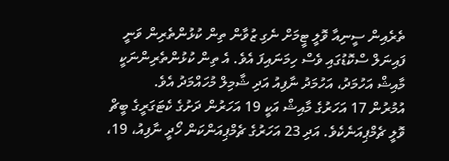ތެރެއިން ސީނިއާ ވޮލީ ޓީމަށް ނެގި ޒުވާން ތިން ކުޅުންތެރިން ވަނީ ފައިނަލް ސްކޮޑުގައި ވެސް ހިމަނައިފަ އެވެ. އެ ތިން ކުޅުންތެރިންނަކީ މާއިޝް އަހުމަދު، އަހުމަދު ނާފިއު އަދި ޝާމިލް މުހައްމަދު އެވެ.
އުމުރުން 17 އަހަރުގެ މާއިޝް އަކީ 19 އަހަރުން ދަށުގެ ކެޓަގަރީގެ ބީޗް ވޮލީ ޗެމްޕިއަނެކެވެ. އަދި 23 އަހަރުގެ ޗެމްޕިއަންކަން ހޯދީ ނާފިއު، 19،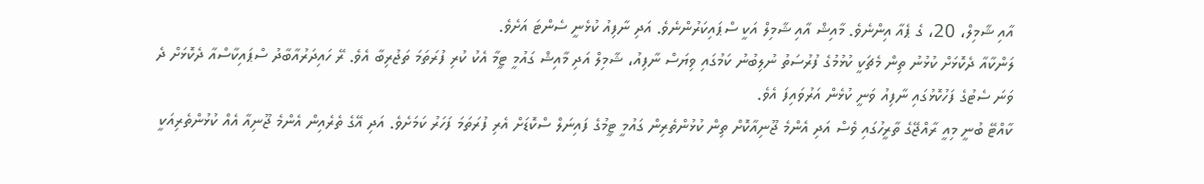އާއި ޝާމިލް، 20، ގެ ޕެއާ އިންނެވެ. މާއިޝް އާއި ޝާމިލް އަކީ ސްޕައިކަރުންނެވެ. އަދި ނާފިއު ކުޅެނީ ސެންޓަ އަށެވެ.
ލަންކާއާ ދެކޮޅަށް ކުޅުނު ތިން މެޗަކީ ކުޅުމުގެ ފުރުސަތު ނުލިބުނު ކަމުގައި ވިޔަސް ނާފިއު، ޝާމިލް އަދި މާއިޝް ގައުމީ ޓީމާ އެކު ކުރި ފުރަތަމަ ތަޖުރިބާ އެވެ. ރޭ ހައިދަރުއާބާދު ސްޕައިކާސްއާ ދެކޮޅަށް ދެ ވަނަ ސެޓުގެ ފަހުކޮޅުގައި ނާފިއު ވަނީ ކުޅެން އަރުވައިފަ އެވެ.
ކާއްޓޭ ބުނީ މިއީ ރާއްޖޭގެ ތާރީހުގައި ވެސް އަދި އެންމެ ޖޫނިއާކޮށް ތިން ކުޅުންތެރިން ގައުމީ ޓީމުގެ ފައިނަލް ސްކޮޑަށް އެރި ފުރަތަމަ ފަހަރު ކަމަށެވެ. އަދި އޭގެ ތެރެއިން އެންމެ ޖޫނިއާ އެއް ކުޅުންތެރިއަކީ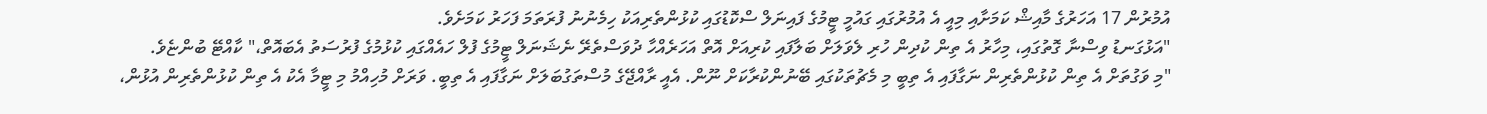އުމުރުން 17 އަހަރުގެ މާއިޝް ކަމަށާއި މިއީ އެ އުމުރުގައި ގައުމީ ޓީމުގެ ފައިނަލް ސްކޮޑުގައި ކުޅުންތެރިއަކު ހިމެނުނު ފުރަތަމަ ފަހަރު ކަމަށެވެ.
"އަޅުގަނޑު ވިސްނާ ގޮތުގައި، މިހާރު އެ ތިން ކުދިން ހުރި ލެވަލަށް ބަލާފައި ކުރިއަށް އޮތް އަހަރެއްހާ ދުވަސްތެރޭ ނެޝަނަލް ޓީމުގެ ފުލް ހައެއްގައި ކުޅުމުގެ ފުރުސަތު އެބައޮތް،" ކާއްޓޭ ބުންޏެވެ.
"މި ވަގުތަށް އެ ތިން ކުޅުންތެރިން ނަގާފައި އެ ތިބީ މި މެޗުތަކުގައި ބޭނުންކުރާކަށް ނޫން. އެއީ ރާއްޖޭގެ މުސްތަގުބަލަށް ނަގާފައި އެ ތިބީ. ވަރަށް މުހިއްމު މި ޓީމާ އެކު އެ ތިން ކުޅުންތެރިން އުޅުން،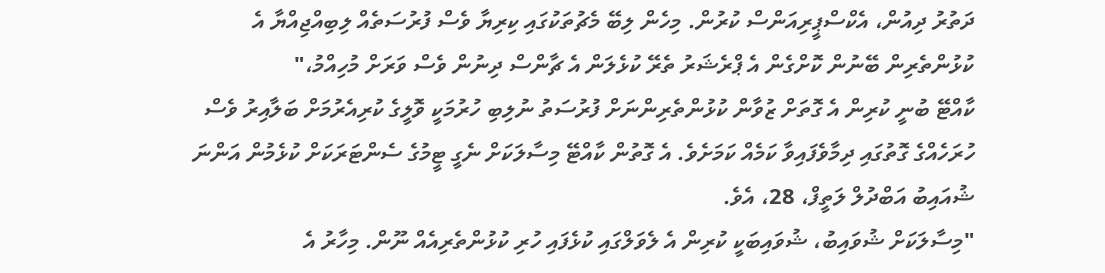ދަތުރު ދިއުން، އެކްސްޕީރިއަންސް ކުރުން. މިހެން ލިބޭ މެޗުތަކުގައި ކިރިޔާ ވެސް ފުރުސަތެއް ލިބިއްޖިއްޔާ އެ ކުޅުންތެރިން ބޭނުން ކޮށްގެން އެ ޕްރެޝަރު ތެރޭ ކުޅެލަން އެ ޗާންސް ދިނުން ވެސް ވަރަށް މުހިއްމު،"
ކާއްޓޭ ބުނީ ކުރިން އެ ގޮތަށް ޒުވާން ކުޅުންތެރިންނަށް ފުރުސަތު ނުލިބި ހުރުމަކީ ވޮލީގެ ކުރިއެރުމަށް ބަލާއިރު ވެސް ހުރަހެއްގެ ގޮތުގައި ދިމާވެފައިވާ ކަމެއް ކަމަށެވެ. އެ ގޮތުން ކާއްޓޭ މިސާލަކަށް ނެގީ ޓީމުގެ ސެންޓަރަކަށް ކުޅެމުން އަންނަ ޝުއައިބު އަބްދުލް ލަތީފް، 28، އެވެ.
"މިސާލަކަށް ޝުވައިބު، ޝުވައިބަކީ ކުރިން އެ ލެވަލްގައި ކުޅެފައި ހުރި ކުޅުންތެރިއެއް ނޫން. މިހާރު އެ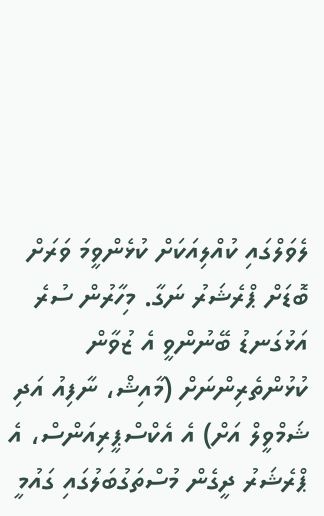ލެވަލްގައި ކުއްލިއަކަށް ކުޅެންވީމަ ވަރަށް ބޮޑަށް ޕްރެޝަރު ނަގާ. މިހާރުން ސުރެ އަޅުގަނޑު ބޭނުންވީ އެ ޒުވާން ކުޅުންތެރިންނަށް (މާއިޝް، ނާފިއު އަދި ޝަމްވީލް އަށް) އެ އެކްސްޕީރިއަންސް، އެ ޕްރެޝަރު ދީގެން މުސްތަގުބަލުގައި ގައުމީ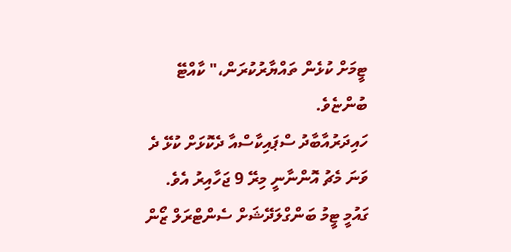ޓީމަށް ކުޅެން ތައްޔާރުކުރަން،" ކާއްޓޭ ބުންޏެވެ.
ހައިދަރުއާބާދު ސްޕައިކާސްއާ ދެކޮޅަށް ކުޅޭ ދެ ވަނަ މެޗު އޮންނާނީ މިރޭ 9 ޖަހާއިރު އެވެ. ގައުމީ ޓީމު ބަންގްލަދޭޝަށް ސެންޓްރަލް ޒޯން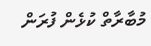މުބާރާތް ކުޅެން ފުރަން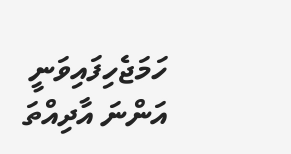ހަމަޖެހިފައިވަނީ އަންނަ އާދިއްތަ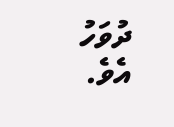ދުވަހު އެވެ.